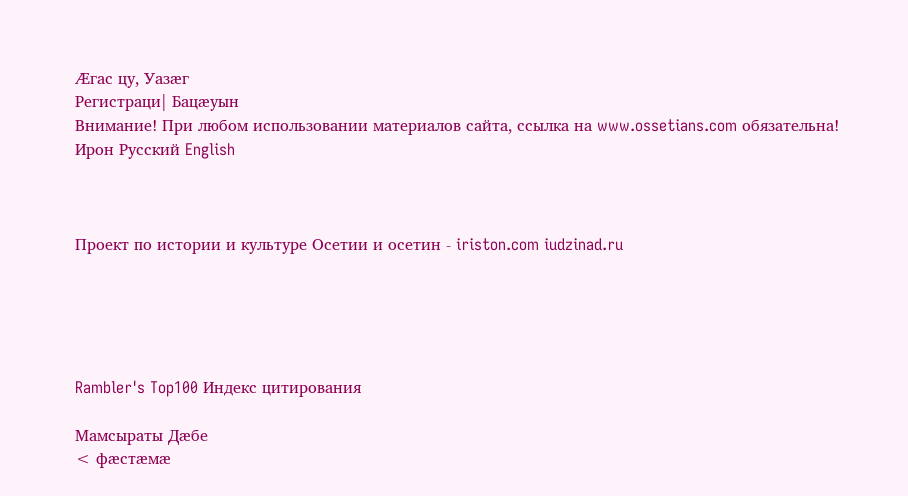Æгас цу, Уазæг
Регистраци| Бацæуын
Внимание! При любом использовании материалов сайта, ссылка на www.ossetians.com обязательна!
Ирон Русский English



Проект по истории и культуре Осетии и осетин - iriston.com iudzinad.ru





Rambler's Top100 Индекс цитирования

Мамсыраты Дæбе
< фæстæмæ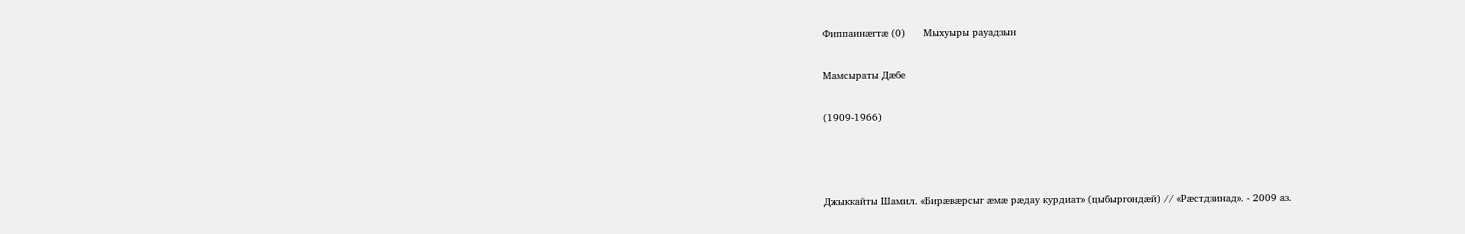Фиппаинæгтæ (0)      Мыхуыры рауадзын

Мамсыраты Дæбе

(1909-1966)



Джыккайты Шамил. «Бирæвæрсыг æмæ рæдау курдиат» (цыбыргондæй) // «Рæстдзинад». - 2009 аз.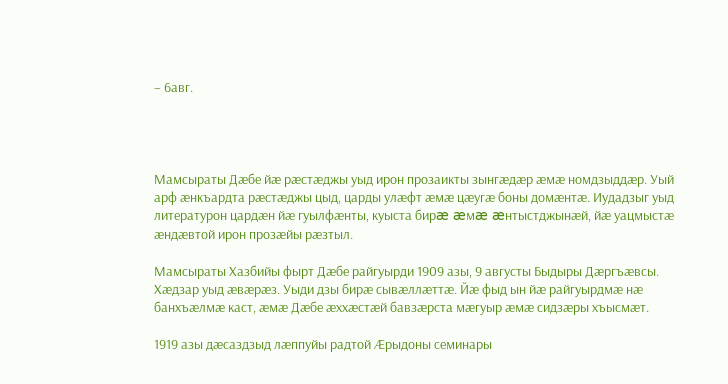– 6авг.




Мамсыраты Дæбе йæ рæстæджы уыд ирон прозаикты зынгæдæр æмæ номдзыддæр. Уый арф æнкъардта рæстæджы цыд, царды улæфт æмæ цæугæ боны домæнтæ. Иудадзыг уыд литературон цардæн йæ гуылфæнты, куыста бирæ æмæ æнтыстджынæй, йæ уацмыстæ æндæвтой ирон прозæйы рæзтыл.

Мамсыраты Хазбийы фырт Дæбе райгуырди 1909 азы, 9 августы Быдыры Дæргъæвсы. Хæдзар уыд æвæрæз. Уыди дзы бирæ сывæллæттæ. Йæ фыд ын йæ райгуырдмæ нæ банхъæлмæ каст, æмæ Дæбе æххæстæй бавзæрста мæгуыр æмæ сидзæры хъысмæт.

1919 азы дæсаздзыд лæппуйы радтой Æрыдоны семинары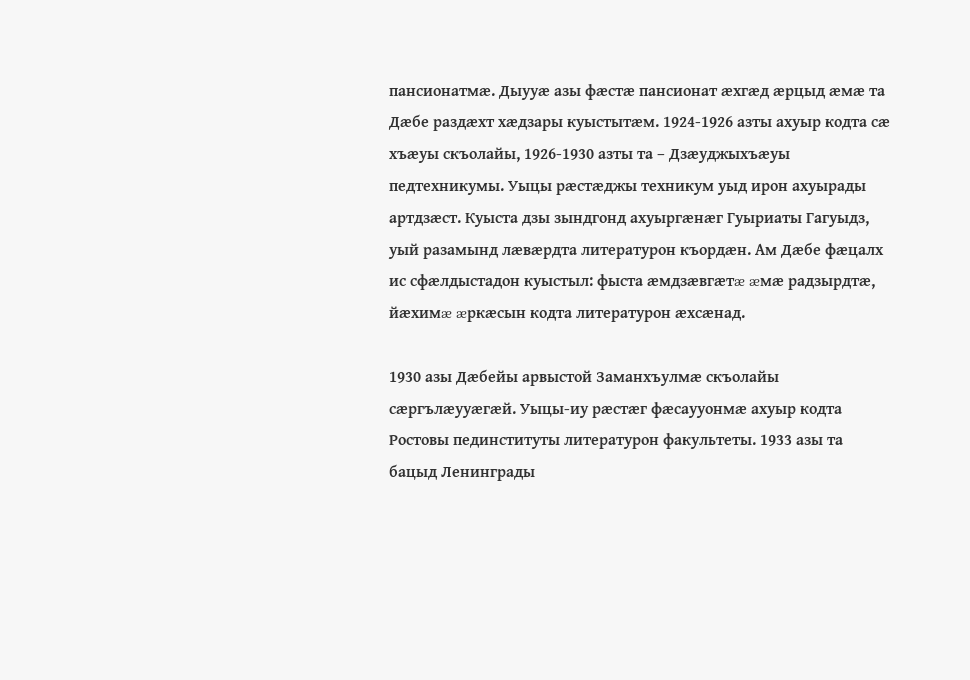пансионатмæ. Дыууæ азы фæстæ пансионат æхгæд æрцыд æмæ та Дæбе раздæхт хæдзары куыстытæм. 1924-1926 азты ахуыр кодта сæ хъæуы скъолайы, 1926-1930 азты та – Дзæуджыхъæуы педтехникумы. Уыцы рæстæджы техникум уыд ирон ахуырады артдзæст. Куыста дзы зындгонд ахуыргæнæг Гуыриаты Гагуыдз, уый разамынд лæвæрдта литературон къордæн. Ам Дæбе фæцалх ис сфæлдыстадон куыстыл: фыста æмдзæвгæтæ æмæ радзырдтæ, йæхимæ æркæсын кодта литературон æхсæнад.

1930 азы Дæбейы арвыстой Заманхъулмæ скъолайы сæргълæууæгæй. Уыцы-иу рæстæг фæсаууонмæ ахуыр кодта Ростовы пединституты литературон факультеты. 1933 азы та бацыд Ленинграды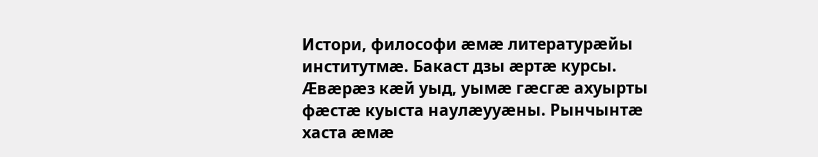Истори, философи æмæ литературæйы институтмæ. Бакаст дзы æртæ курсы. Æвæрæз кæй уыд, уымæ гæсгæ ахуырты фæстæ куыста наулæууæны. Рынчынтæ хаста æмæ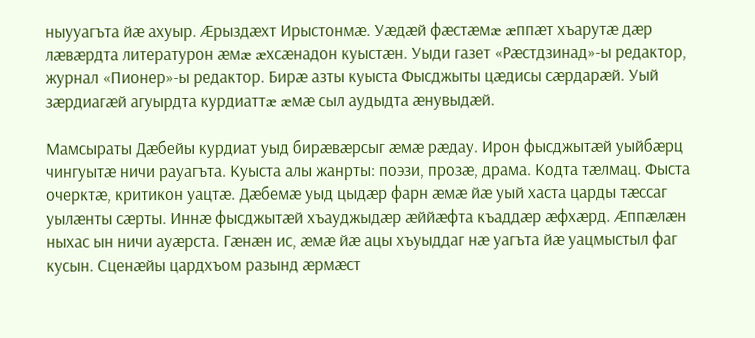ныууагъта йæ ахуыр. Æрыздæхт Ирыстонмæ. Уæдæй фæстæмæ æппæт хъарутæ дæр лæвæрдта литературон æмæ æхсæнадон куыстæн. Уыди газет «Рæстдзинад»-ы редактор, журнал «Пионер»-ы редактор. Бирæ азты куыста Фысджыты цæдисы сæрдарæй. Уый зæрдиагæй агуырдта курдиаттæ æмæ сыл аудыдта æнувыдæй.

Мамсыраты Дæбейы курдиат уыд бирæвæрсыг æмæ рæдау. Ирон фысджытæй уыйбæрц чингуытæ ничи рауагъта. Куыста алы жанрты: поэзи, прозæ, драма. Кодта тæлмац. Фыста очерктæ, критикон уацтæ. Дæбемæ уыд цыдæр фарн æмæ йæ уый хаста царды тæссаг уылæнты сæрты. Иннæ фысджытæй хъауджыдæр æййæфта къаддæр æфхæрд. Æппæлæн ныхас ын ничи ауæрста. Гæнæн ис, æмæ йæ ацы хъуыддаг нæ уагъта йæ уацмыстыл фаг кусын. Сценæйы цардхъом разынд æрмæст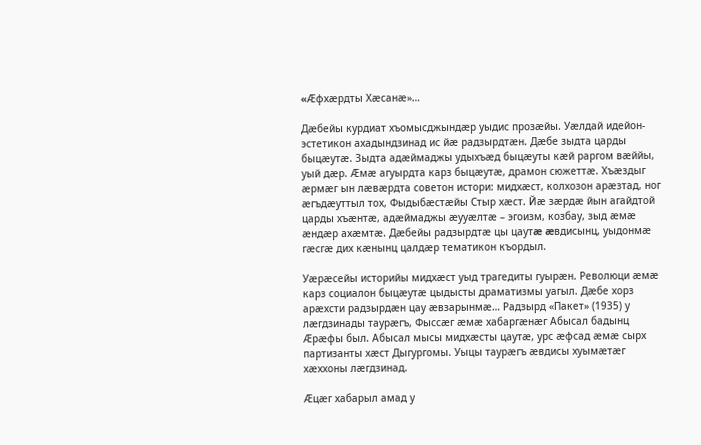«Æфхæрдты Хæсанæ»…

Дæбейы курдиат хъомысджындæр уыдис прозæйы. Уæлдай идейон-эстетикон ахадындзинад ис йæ радзырдтæн. Дæбе зыдта царды быцæутæ. Зыдта адæймаджы удыхъæд быцæуты кæй раргом вæййы, уый дæр. Æмæ агуырдта карз быцæутæ, драмон сюжеттæ. Хъæздыг æрмæг ын лæвæрдта советон истори: мидхæст, колхозон арæзтад, ног æгъдæуттыл тох, Фыдыбæстæйы Стыр хæст. Йæ зæрдæ йын агайдтой царды хъæнтæ, адæймаджы æууæлтæ – эгоизм, козбау, зыд æмæ æндæр ахæмтæ. Дæбейы радзырдтæ цы цаутæ æвдисынц, уыдонмæ гæсгæ дих кæнынц цалдæр тематикон къордыл.

Уæрæсейы историйы мидхæст уыд трагедиты гуырæн. Революци æмæ карз социалон быцæутæ цыдысты драматизмы уагыл. Дæбе хорз арæхсти радзырдæн цау æвзарынмæ… Радзырд «Пакет» (1935) у лæгдзинады таурæгъ, Фыссæг æмæ хабаргæнæг Абысал бадынц Æрæфы был. Абысал мысы мидхæсты цаутæ, урс æфсад æмæ сырх партизанты хæст Дыгургомы. Уыцы таурæгъ æвдисы хуымæтæг хæххоны лæгдзинад.

Æцæг хабарыл амад у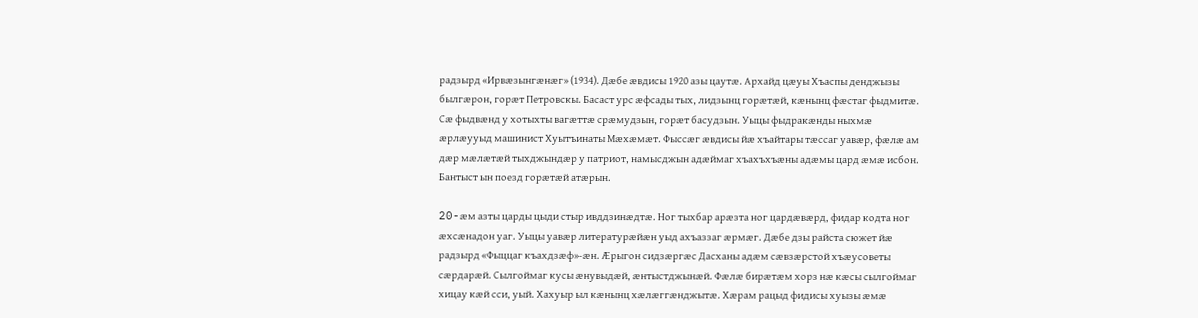радзырд «Ирвæзынгæнæг» (1934). Дæбе æвдисы 1920 азы цаутæ. Архайд цæуы Хъаспы денджызы былгæрон, горæт Петровскы. Басаст урс æфсады тых, лидзынц горæтæй, кæнынц фæстаг фыдмитæ. Сæ фыдвæнд у хотыхты вагæттæ срæмудзын, горæт басудзын. Уыцы фыдракæнды ныхмæ æрлæууыд машинист Хуытъинаты Мæхæмæт. Фыссæг æвдисы йæ хъайтары тæссаг уавæр, фæлæ ам дæр мæлæтæй тыхджындæр у патриот, намысджын адæймаг хъахъхъæны адæмы цард æмæ исбон. Бантыст ын поезд горæтæй атæрын.

20-æм азты царды цыди стыр ивддзинæдтæ. Ног тыхбар арæзта ног цардæвæрд, фидар кодта ног æхсæнадон уаг. Уыцы уавæр литературæйæн уыд ахъаззаг æрмæг. Дæбе дзы райста сюжет йæ радзырд «Фыццаг къахдзæф»-æн. Æрыгон сидзæргæс Дасханы адæм сæвзæрстой хъæусоветы сæрдарæй. Сылгоймаг кусы æнувыдæй, æнтыстджынæй. Фæлæ бирæтæм хорз нæ кæсы сылгоймаг хицау кæй сси, уый. Хахуыр ыл кæнынц хæлæггæнджытæ. Хæрам рацыд фидисы хуызы æмæ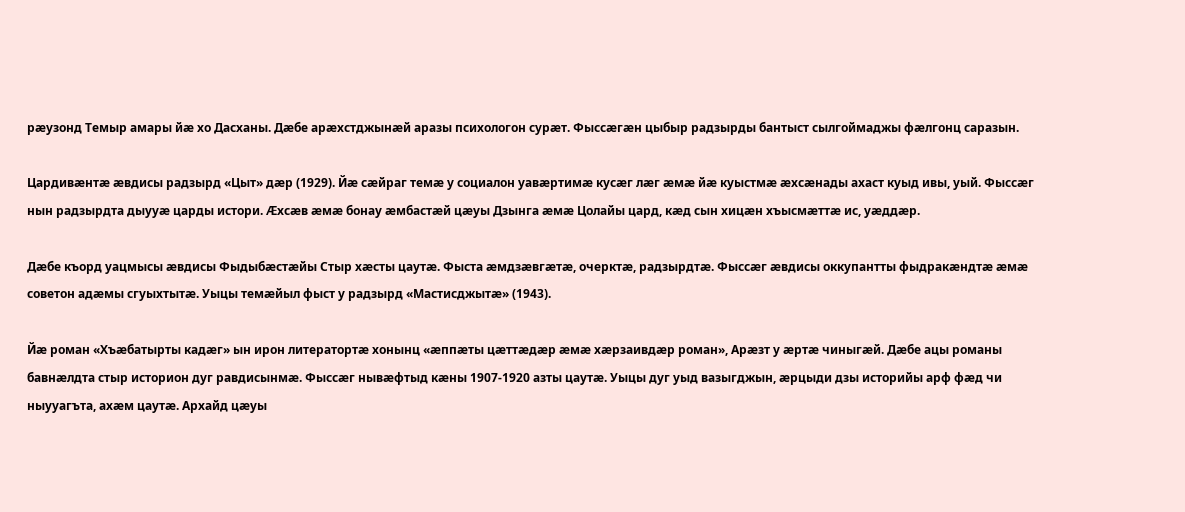рæузонд Темыр амары йæ хо Дасханы. Дæбе арæхстджынæй аразы психологон сурæт. Фыссæгæн цыбыр радзырды бантыст сылгоймаджы фæлгонц саразын.

Цардивæнтæ æвдисы радзырд «Цыт» дæр (1929). Йæ сæйраг темæ у социалон уавæртимæ кусæг лæг æмæ йæ куыстмæ æхсæнады ахаст куыд ивы, уый. Фыссæг нын радзырдта дыууæ царды истори. Æхсæв æмæ бонау æмбастæй цæуы Дзынга æмæ Цолайы цард, кæд сын хицæн хъысмæттæ ис, уæддæр.

Дæбе къорд уацмысы æвдисы Фыдыбæстæйы Стыр хæсты цаутæ. Фыста æмдзæвгæтæ, очерктæ, радзырдтæ. Фыссæг æвдисы оккупантты фыдракæндтæ æмæ советон адæмы сгуыхтытæ. Уыцы темæйыл фыст у радзырд «Мастисджытæ» (1943).

Йæ роман «Хъæбатырты кадæг» ын ирон литератортæ хонынц «æппæты цæттæдæр æмæ хæрзаивдæр роман», Арæзт у æртæ чиныгæй. Дæбе ацы романы бавнæлдта стыр историон дуг равдисынмæ. Фыссæг нывæфтыд кæны 1907-1920 азты цаутæ. Уыцы дуг уыд вазыгджын, æрцыди дзы историйы арф фæд чи ныууагъта, ахæм цаутæ. Архайд цæуы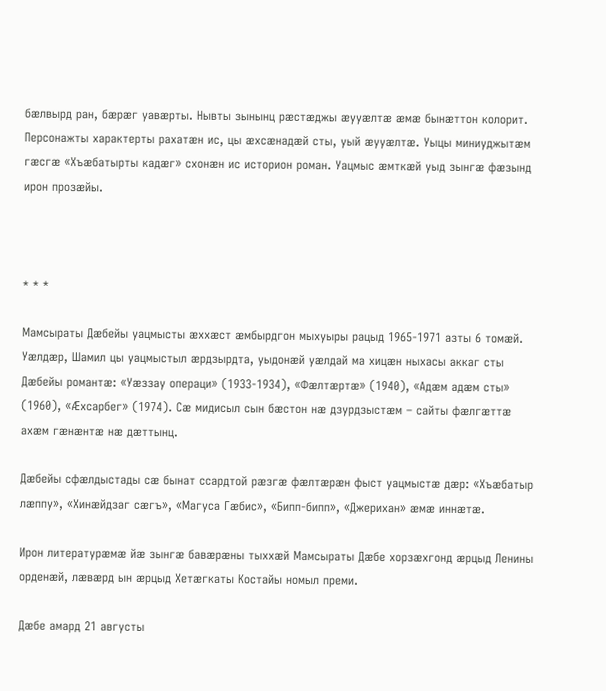бæлвырд ран, бæрæг уавæрты. Нывты зынынц рæстæджы æууæлтæ æмæ бынæттон колорит. Персонажты характерты рахатæн ис, цы æхсæнадæй сты, уый æууæлтæ. Уыцы миниуджытæм гæсгæ «Хъæбатырты кадæг» схонæн ис историон роман. Уацмыс æмткæй уыд зынгæ фæзынд ирон прозæйы.



* * *

Мамсыраты Дæбейы уацмысты æххæст æмбырдгон мыхуыры рацыд 1965-1971 азты 6 томæй. Уæлдæр, Шамил цы уацмыстыл æрдзырдта, уыдонæй уæлдай ма хицæн ныхасы аккаг сты Дæбейы романтæ: «Уæззау операци» (1933-1934), «Фæлтæртæ» (1940), «Адæм адæм сты» (1960), «Æхсарбег» (1974). Сæ мидисыл сын бæстон нæ дзурдзыстæм – сайты фæлгæттæ ахæм гæнæнтæ нæ дæттынц.

Дæбейы сфæлдыстады сæ бынат ссардтой рæзгæ фæлтæрæн фыст уацмыстæ дæр: «Хъæбатыр лæппу», «Хинæйдзаг сæгъ», «Магуса Гæбис», «Бипп-бипп», «Джерихан» æмæ иннæтæ.

Ирон литературæмæ йæ зынгæ бавæрæны тыххæй Мамсыраты Дæбе хорзæхгонд æрцыд Ленины орденæй, лæвæрд ын æрцыд Хетæгкаты Костайы номыл преми.

Дæбе амард 21 августы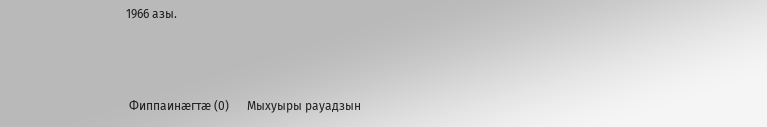1966 азы.



 Фиппаинæгтæ (0)      Мыхуыры рауадзын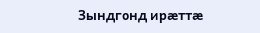Зындгонд ирæттæ